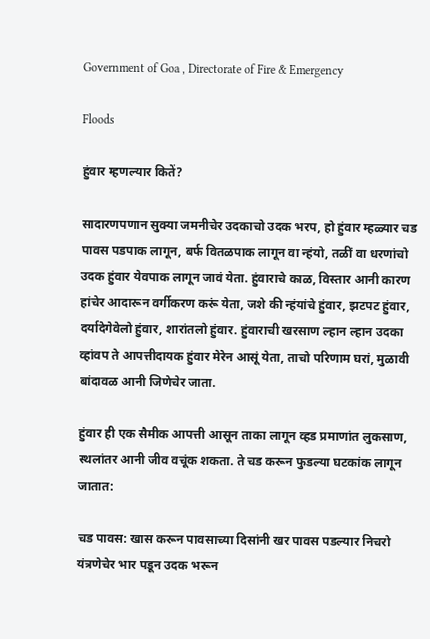Government of Goa , Directorate of Fire & Emergency

Floods

हुंवार म्हणल्यार कितें?

सादारणपणान सुक्या जमनीचेर उदकाचो उदक भरप, हो हुंवार म्हळ्यार चड पावस पडपाक लागून, बर्फ वितळपाक लागून वा न्हंयो, तळीं वा धरणांचो उदक हुंवार येवपाक लागून जावं येता. हुंवाराचे काळ, विस्तार आनी कारण हांचेर आदारून वर्गीकरण करूं येता, जशे की न्हंयांचे हुंवार, झटपट हुंवार, दर्यादेगेवेलो हुंवार, शारांतलो हुंवार. हुंवाराची खरसाण ल्हान ल्हान उदका व्हांवप ते आपत्तीदायक हुंवार मेरेन आसूं येता, ताचो परिणाम घरां, मुळावी बांदावळ आनी जिणेचेर जाता.

हुंवार ही एक सैमीक आपत्ती आसून ताका लागून व्हड प्रमाणांत लुकसाण, स्थलांतर आनी जीव वचूंक शकता. ते चड करून फुडल्या घटकांक लागून जातात:

चड पावस: खास करून पावसाच्या दिसांनी खर पावस पडल्यार निचरो यंत्रणेचेर भार पडून उदक भरून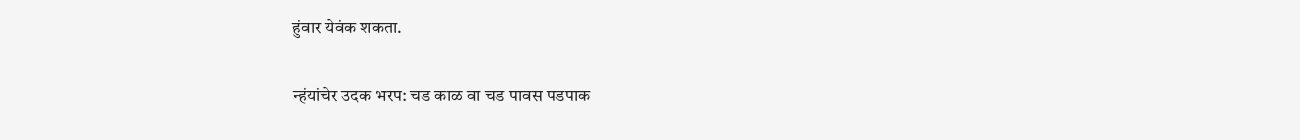हुंवार येवंक शकता.

न्हंयांचेर उदक भरप: चड काळ वा चड पावस पडपाक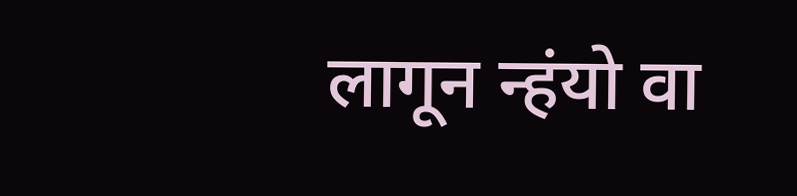लागून न्हंयो वा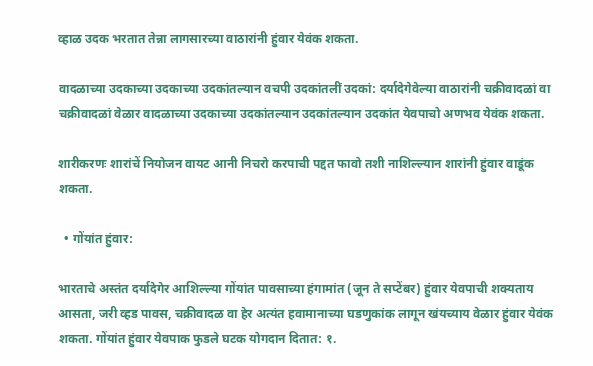व्हाळ उदक भरतात तेन्ना लागसारच्या वाठारांनी हुंवार येवंक शकता.

वादळाच्या उदकाच्या उदकाच्या उदकांतल्यान वचपी उदकांतलीं उदकां: दर्यादेगेवेल्या वाठारांनी चक्रीवादळां वा चक्रीवादळां वेळार वादळाच्या उदकाच्या उदकांतल्यान उदकांतल्यान उदकांत येवपाचो अणभव येवंक शकता.

शारीकरणः शारांचें नियोजन वायट आनी निचरो करपाची पद्दत फावो तशी नाशिल्ल्यान शारांनी हुंवार वाडूंक शकता.

  • गोंयांत हुंवार:

भारताचे अस्तंत दर्यादेगेर आशिल्ल्या गोंयांत पावसाच्या हंगामांत (जून ते सप्टेंबर) हुंवार येवपाची शक्यताय आसता, जरी व्हड पावस, चक्रीवादळ वा हेर अत्यंत हवामानाच्या घडणुकांक लागून खंयच्याय वेळार हुंवार येवंक शकता. गोंयांत हुंवार येवपाक फुडले घटक योगदान दितात: १.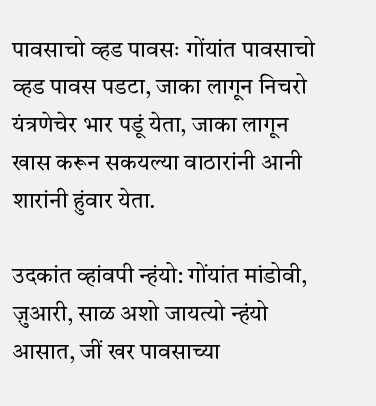पावसाचो व्हड पावसः गोंयांत पावसाचो व्हड पावस पडटा, जाका लागून निचरो यंत्रणेचेर भार पडूं येता, जाका लागून खास करून सकयल्या वाठारांनी आनी शारांनी हुंवार येता.

उदकांत व्हांवपी न्हंयो: गोंयांत मांडोवी, ज़ुआरी, साळ अशो जायत्यो न्हंयो आसात, जीं खर पावसाच्या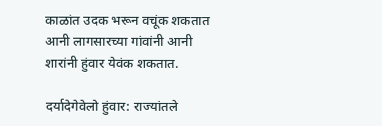काळांत उदक भरून वचूंक शकतात आनी लागसारच्या गांवांनी आनी शारांनी हुंवार येवंक शकतात.

दर्यादेगेवेलो हुंवार: राज्यांतले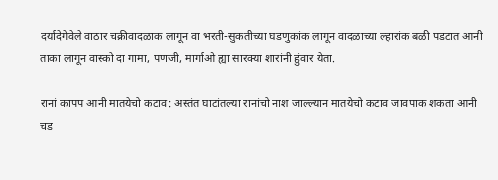दर्यादेगेवेले वाठार चक्रीवादळाक लागून वा भरती-सुकतीच्या घडणुकांक लागून वादळाच्या ल्हारांक बळी पडटात आनी ताका लागून वास्को दा गामा, पणजी, मार्गाओ ह्या सारक्या शारांनी हुंवार येता.

रानां कापप आनी मातयेचो कटाव: अस्तंत घाटांतल्या रानांचो नाश जाल्ल्यान मातयेचो कटाव जावपाक शकता आनी चड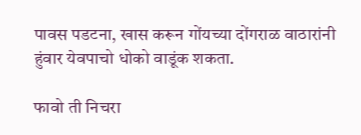पावस पडटना, खास करून गोंयच्या दोंगराळ वाठारांनी हुंवार येवपाचो धोको वाडूंक शकता.

फावो ती निचरा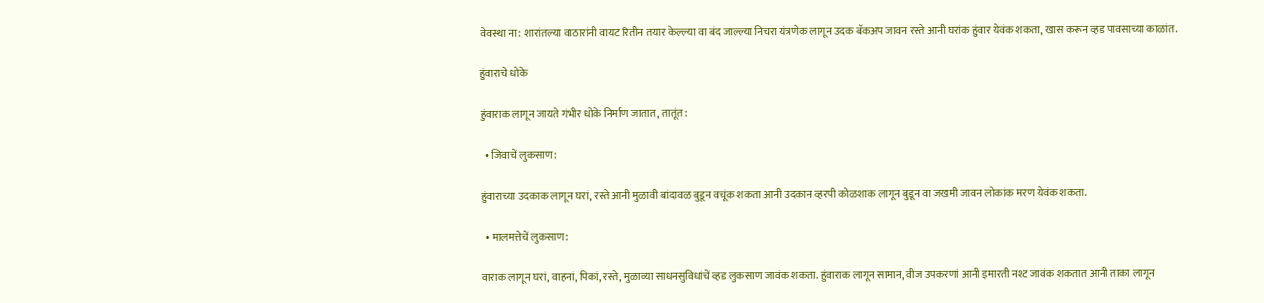वेवस्था ना: शारांतल्या वाठारांनी वायट रितीन तयार केल्ल्या वा बंद जाल्ल्या निचरा यंत्रणेक लागून उदक बॅकअप जावन रस्ते आनी घरांक हुंवार येवंक शकता, खास करून व्हड पावसाच्या काळांत.

हुंवाराचे धोके

हुंवाराक लागून जायते गंभीर धोके निर्माण जातात, तातूंत:

  • जिवाचें लुकसाण:

हुंवाराच्या उदकाक लागून घरां, रस्ते आनी मुळावी बांदावळ बुडून वचूंक शकता आनी उदकान व्हरपी कोळशाक लागून बुडून वा जखमी जावन लोकांक मरण येवंक शकता.

  • मालमत्तेचें लुकसाण:

वाराक लागून घरां, वाहनां, पिकां, रस्ते, मुळाव्या साधनसुविधांचें व्हड लुकसाण जावंक शकता. हुंवाराक लागून सामान, वीज उपकरणां आनी इमारती नश्ट जावंक शकतात आनी ताका लागून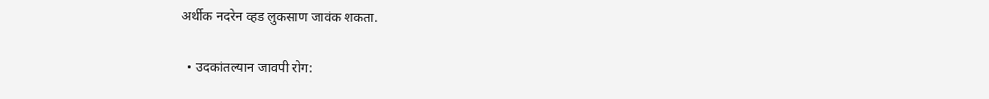अर्थीक नदरेन व्हड लुकसाण जावंक शकता.

  • उदकांतल्यान जावपी रोग: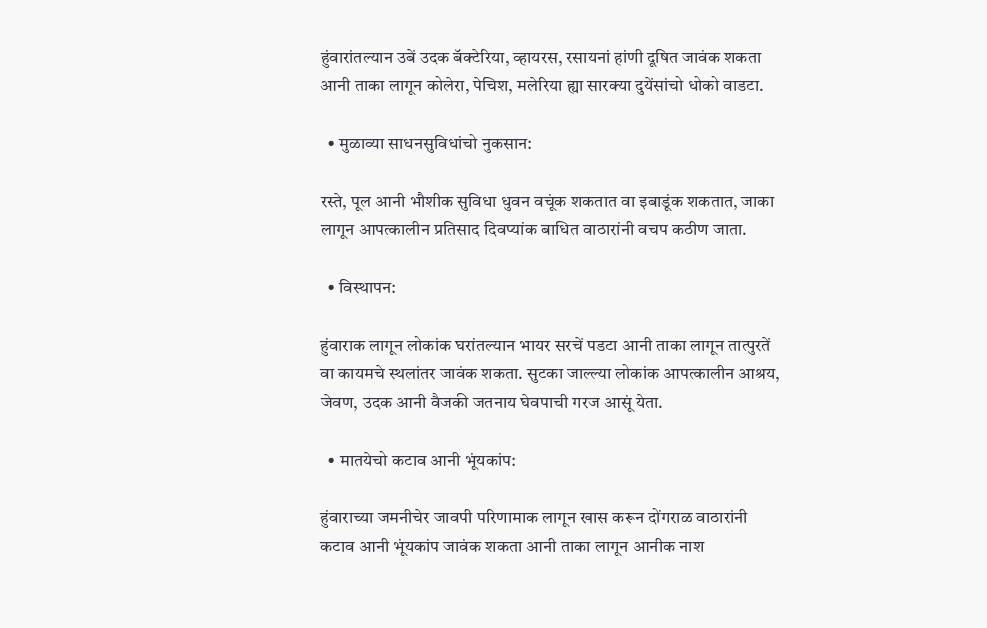हुंवारांतल्यान उबें उदक बॅक्टेरिया, व्हायरस, रसायनां हांणी दूषित जावंक शकता आनी ताका लागून कोलेरा, पेचिश, मलेरिया ह्या सारक्या दुयेंसांचो धोको वाडटा.

  • मुळाव्या साधनसुविधांचो नुकसान:

रस्ते, पूल आनी भौशीक सुविधा धुवन वचूंक शकतात वा इबाडूंक शकतात, जाका लागून आपत्कालीन प्रतिसाद दिवप्यांक बाधित वाठारांनी वचप कठीण जाता.

  • विस्थापन:

हुंवाराक लागून लोकांक घरांतल्यान भायर सरचें पडटा आनी ताका लागून तात्पुरतें वा कायमचे स्थलांतर जावंक शकता. सुटका जाल्ल्या लोकांक आपत्कालीन आश्रय, जेवण, उदक आनी वैजकी जतनाय घेवपाची गरज आसूं येता.

  • मातयेचो कटाव आनी भूंयकांप:

हुंवाराच्या जमनीचेर जावपी परिणामाक लागून खास करून दोंगराळ वाठारांनी कटाव आनी भूंयकांप जावंक शकता आनी ताका लागून आनीक नाश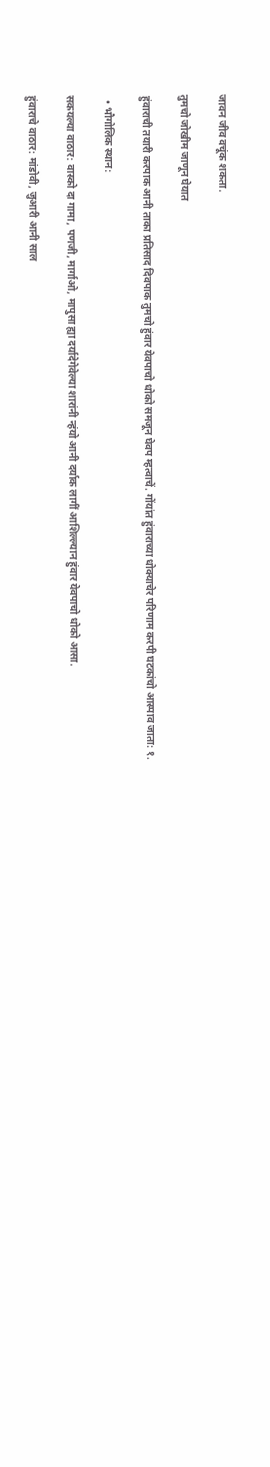जावन जीव वचूंक शकता.

तुमचो जोखीम जाणून घेयात

हुंवाराची तयारी करपाक आनी ताका प्रतिसाद दिवपाक तुमचो हुंवार येवपाचो धोको समजून घेवप म्हत्वाचें. गोंयांत हुंवाराच्या धोक्याचेर परिणाम करपी घटकांचो आस्पाव जाता: १.

  • भौगोलिक स्थान:

सकयल्या वाठार: वास्को दा गामा, पणजी, मार्गाओ, मापुसा ह्या दर्यादेगेवेल्या शारांनी न्हंयो आनी दर्याक लागीं आशिल्ल्यान हुंवार येवपाचो धोको आसा.

हुंवाराचे वाठार: मांडोवी, ज़ुआरी आनी साल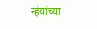न्हंयांच्या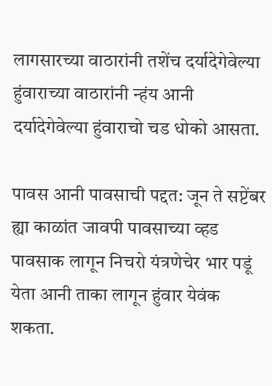लागसारच्या वाठारांनी तशेंच दर्यादेगेवेल्या हुंवाराच्या वाठारांनी न्हंय आनी दर्यादेगेवेल्या हुंवाराचो चड धोको आसता.

पावस आनी पावसाची पद्दत: जून ते सप्टेंबर ह्या काळांत जावपी पावसाच्या व्हड पावसाक लागून निचरो यंत्रणेचेर भार पडूं येता आनी ताका लागून हुंवार येवंक शकता.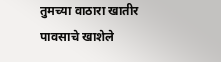तुमच्या वाठारा खातीर पावसाचे खाशेले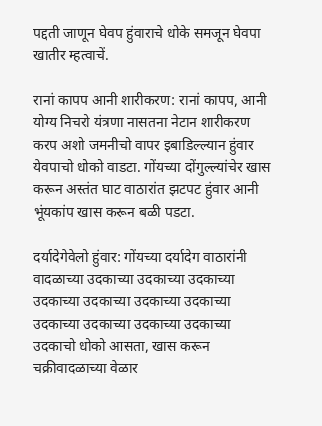पद्दती जाणून घेवप हुंवाराचे धोके समजून घेवपा खातीर म्हत्वाचें.

रानां कापप आनी शारीकरण: रानां कापप, आनी योग्य निचरो यंत्रणा नासतना नेटान शारीकरण करप अशो जमनीचो वापर इबाडिल्ल्यान हुंवार येवपाचो धोको वाडटा. गोंयच्या दोंगुल्ल्यांचेर खास करून अस्तंत घाट वाठारांत झटपट हुंवार आनी भूंयकांप खास करून बळी पडटा.

दर्यादेगेवेलो हुंवार: गोंयच्या दर्यादेग वाठारांनी वादळाच्या उदकाच्या उदकाच्या उदकाच्या उदकाच्या उदकाच्या उदकाच्या उदकाच्या उदकाच्या उदकाच्या उदकाच्या उदकाच्या उदकाचो धोको आसता, खास करून चक्रीवादळाच्या वेळार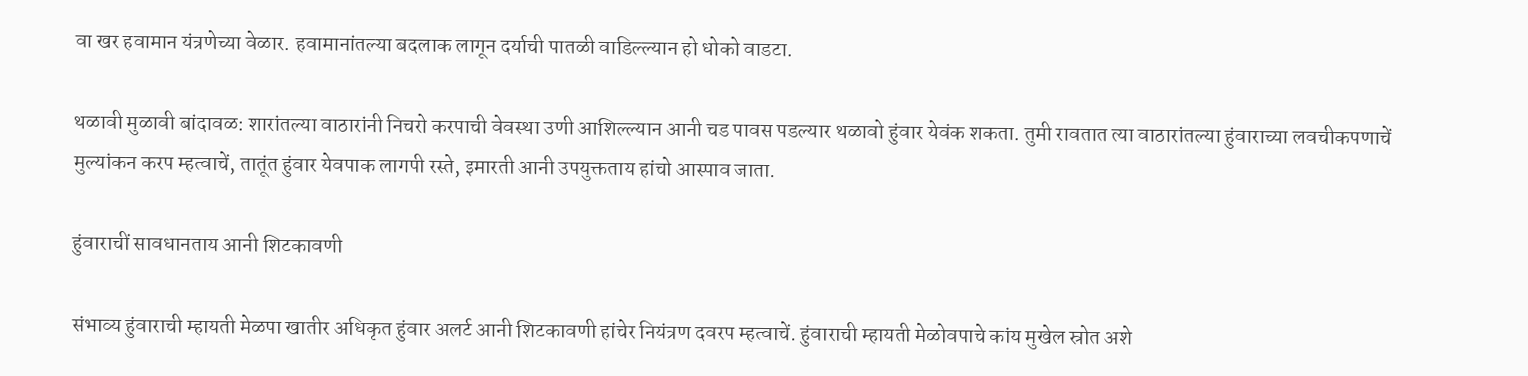वा खर हवामान यंत्रणेच्या वेळार. हवामानांतल्या बदलाक लागून दर्याची पातळी वाडिल्ल्यान हो धोको वाडटा.

थळावी मुळावी बांदावळ: शारांतल्या वाठारांनी निचरो करपाची वेवस्था उणी आशिल्ल्यान आनी चड पावस पडल्यार थळावो हुंवार येवंक शकता. तुमी रावतात त्या वाठारांतल्या हुंवाराच्या लवचीकपणाचें मुल्यांकन करप म्हत्वाचें, तातूंत हुंवार येवपाक लागपी रस्ते, इमारती आनी उपयुक्तताय हांचो आस्पाव जाता.

हुंवाराचीं सावधानताय आनी शिटकावणी

संभाव्य हुंवाराची म्हायती मेळपा खातीर अधिकृत हुंवार अलर्ट आनी शिटकावणी हांचेर नियंत्रण दवरप म्हत्वाचें. हुंवाराची म्हायती मेळोवपाचे कांय मुखेल स्रोत अशे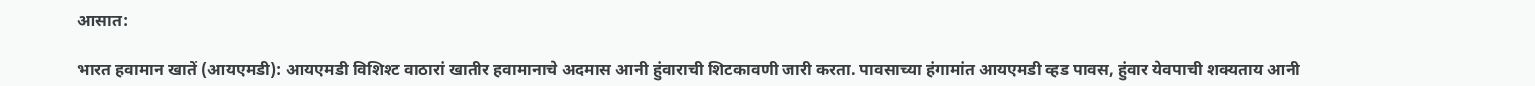आसात:

भारत हवामान खातें (आयएमडी): आयएमडी विशिश्ट वाठारां खातीर हवामानाचे अदमास आनी हुंवाराची शिटकावणी जारी करता. पावसाच्या हंगामांत आयएमडी व्हड पावस, हुंवार येवपाची शक्यताय आनी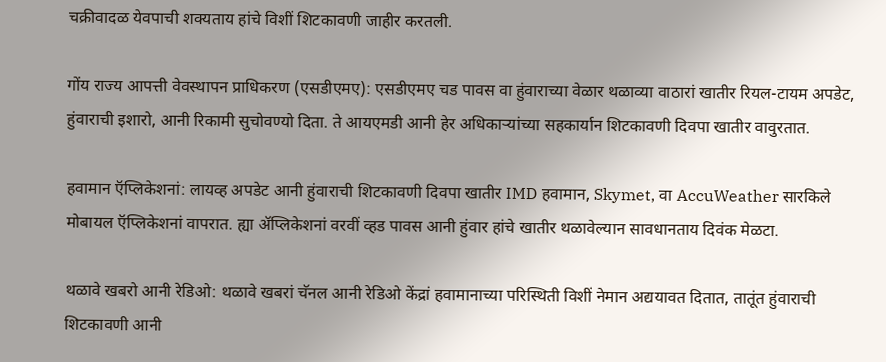चक्रीवादळ येवपाची शक्यताय हांचे विशीं शिटकावणी जाहीर करतली.

गोंय राज्य आपत्ती वेवस्थापन प्राधिकरण (एसडीएमए): एसडीएमए चड पावस वा हुंवाराच्या वेळार थळाव्या वाठारां खातीर रियल-टायम अपडेट, हुंवाराची इशारो, आनी रिकामी सुचोवण्यो दिता. ते आयएमडी आनी हेर अधिकाऱ्यांच्या सहकार्यान शिटकावणी दिवपा खातीर वावुरतात.

हवामान ऍप्लिकेशनां: लायव्ह अपडेट आनी हुंवाराची शिटकावणी दिवपा खातीर IMD हवामान, Skymet, वा AccuWeather सारकिले मोबायल ऍप्लिकेशनां वापरात. ह्या ॲप्लिकेशनां वरवीं व्हड पावस आनी हुंवार हांचे खातीर थळावेल्यान सावधानताय दिवंक मेळटा.

थळावे खबरो आनी रेडिओ: थळावे खबरां चॅनल आनी रेडिओ केंद्रां हवामानाच्या परिस्थिती विशीं नेमान अद्ययावत दितात, तातूंत हुंवाराची शिटकावणी आनी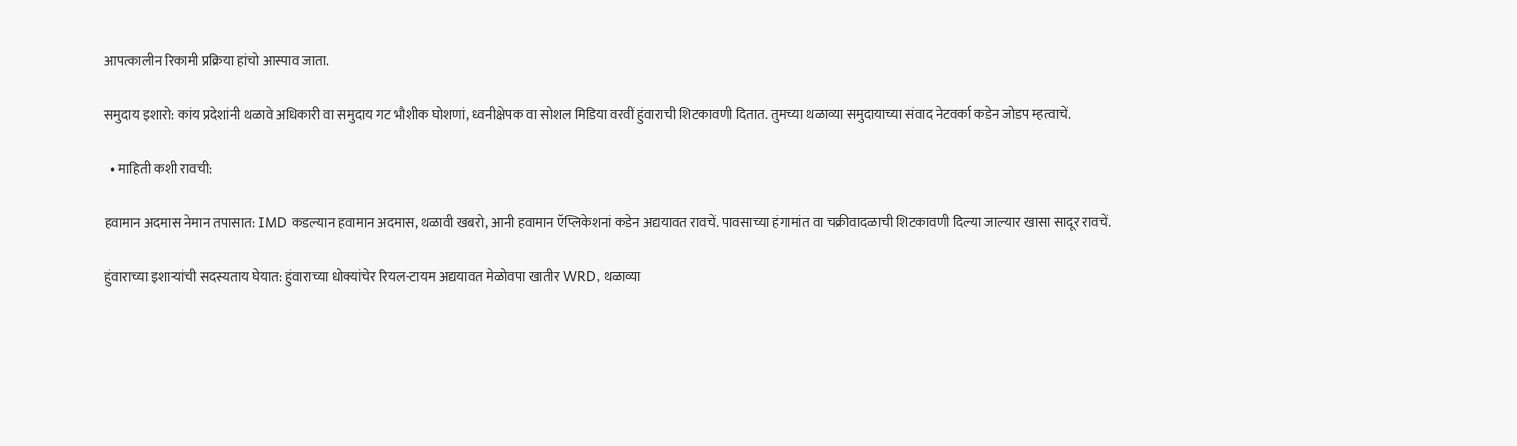आपत्कालीन रिकामी प्रक्रिया हांचो आस्पाव जाता.

समुदाय इशारो: कांय प्रदेशांनी थळावे अधिकारी वा समुदाय गट भौशीक घोशणां, ध्वनीक्षेपक वा सोशल मिडिया वरवीं हुंवाराची शिटकावणी दितात. तुमच्या थळाव्या समुदायाच्या संवाद नेटवर्का कडेन जोडप म्हत्वाचें.

  • माहिती कशी रावची:

हवामान अदमास नेमान तपासात: IMD कडल्यान हवामान अदमास, थळावी खबरो, आनी हवामान ऍप्लिकेशनां कडेन अद्ययावत रावचें. पावसाच्या हंगामांत वा चक्रीवादळाची शिटकावणी दिल्या जाल्यार खासा सादूर रावचें.

हुंवाराच्या इशाऱ्यांची सदस्यताय घेयात: हुंवाराच्या धोक्यांचेर रियल-टायम अद्ययावत मेळोवपा खातीर WRD, थळाव्या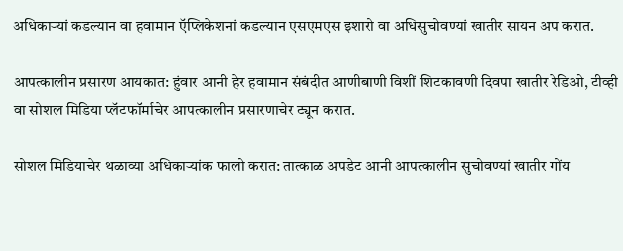अधिकाऱ्यां कडल्यान वा हवामान ऍप्लिकेशनां कडल्यान एसएमएस इशारो वा अधिसुचोवण्यां खातीर सायन अप करात.

आपत्कालीन प्रसारण आयकात: हुंवार आनी हेर हवामान संबंदीत आणीबाणी विशीं शिटकावणी दिवपा खातीर रेडिओ, टीव्ही वा सोशल मिडिया प्लॅटफॉर्माचेर आपत्कालीन प्रसारणाचेर ट्यून करात.

सोशल मिडियाचेर थळाव्या अधिकाऱ्यांक फालो करात: तात्काळ अपडेट आनी आपत्कालीन सुचोवण्यां खातीर गोंय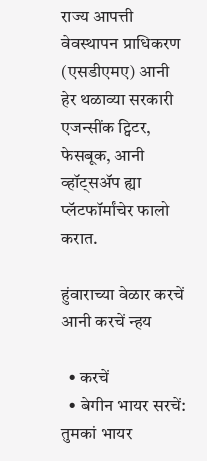राज्य आपत्ती वेवस्थापन प्राधिकरण (एसडीएमए) आनी हेर थळाव्या सरकारी एजन्सींक ट्विटर, फेसबूक, आनी व्हॉट्सॲप ह्या प्लॅटफॉर्मांचेर फालो करात.

हुंवाराच्या वेळार करचें आनी करचें न्हय

  • करचें
  • बेगीन भायर सरचें: तुमकां भायर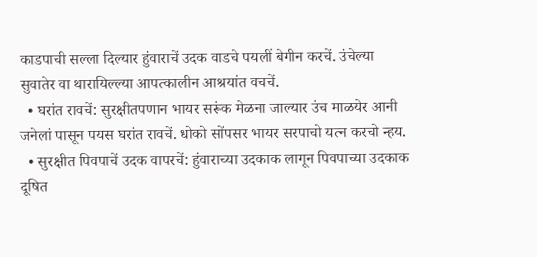काडपाची सल्ला दिल्यार हुंवाराचें उदक वाडचे पयलीं बेगीन करचें. उंचेल्या सुवातेर वा थारायिल्ल्या आपत्कालीन आश्रयांत वचचें.
  • घरांत रावचें: सुरक्षीतपणान भायर सरूंक मेळना जाल्यार उंच माळयेर आनी जनेलां पासून पयस घरांत रावचें. धोको सोंपसर भायर सरपाचो यत्न करचो न्हय.
  • सुरक्षीत पिवपाचें उदक वापरचें: हुंवाराच्या उदकाक लागून पिवपाच्या उदकाक दूषित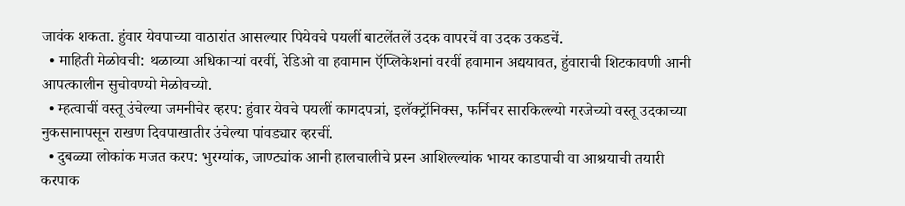जावंक शकता. हुंवार येवपाच्या वाठारांत आसल्यार पियेवचे पयलीं बाटलेंतलें उदक वापरचें वा उदक उकडचें.
  • माहिती मेळोवची: थळाव्या अधिकाऱ्यां वरवीं, रेडिओ वा हवामान ऍप्लिकेशनां वरवीं हवामान अद्ययावत, हुंवाराची शिटकावणी आनी आपत्कालीन सुचोवण्यो मेळोवच्यो.
  • म्हत्वाचीं वस्तू उंचेल्या जमनीचेर व्हरप: हुंवार येवचे पयलीं कागदपत्रां, इलॅक्ट्रॉनिक्स, फर्निचर सारकिल्ल्यो गरजेच्यो वस्तू उदकाच्या नुकसानापसून राखण दिवपाखातीर उंचेल्या पांवड्यार व्हरचीं.
  • दुबळ्या लोकांक मजत करप: भुरग्यांक, जाण्ट्यांक आनी हालचालीचे प्रस्न आशिल्ल्यांक भायर काडपाची वा आश्रयाची तयारी करपाक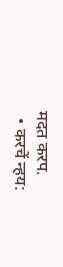मदत करप.
  • करचें न्हय: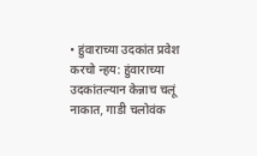• हुंवाराच्या उदकांत प्रवेश करचो न्हय: हुंवाराच्या उदकांतल्यान केन्नाच चलूं नाकात, गाडी चलोवंक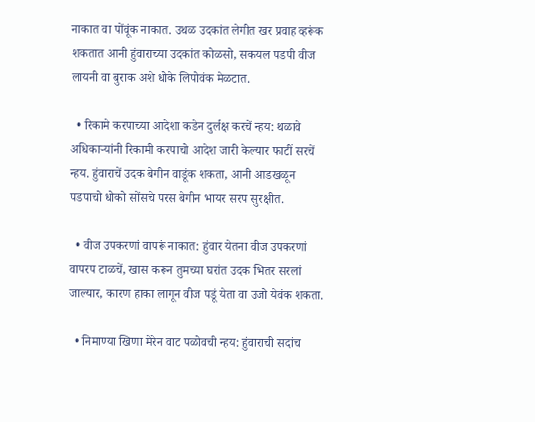नाकात वा पोंवूंक नाकात. उथळ उदकांत लेगीत खर प्रवाह व्हरूंक शकतात आनी हुंवाराच्या उदकांत कोळसो, सकयल पडपी वीज लायनी वा बुराक अशे धोके लिपोवंक मेळटात.

  • रिकामे करपाच्या आदेशा कडेन दुर्लक्ष करचें न्हय: थळावे अधिकाऱ्यांनी रिकामी करपाचो आदेश जारी केल्यार फाटीं सरचें न्हय. हुंवाराचें उदक बेगीन वाडूंक शकता, आनी आडखळून पडपाचो धोको सोंसचे परस बेगीन भायर सरप सुरक्षीत.

  • वीज उपकरणां वापरूं नाकात: हुंवार येतना वीज उपकरणां वापरप टाळचें, खास करून तुमच्या घरांत उदक भितर सरलां जाल्यार, कारण हाका लागून वीज पडूं येता वा उजो येवंक शकता.

  • निमाण्या खिणा मेरेन वाट पळोवची न्हय: हुंवाराची सदांच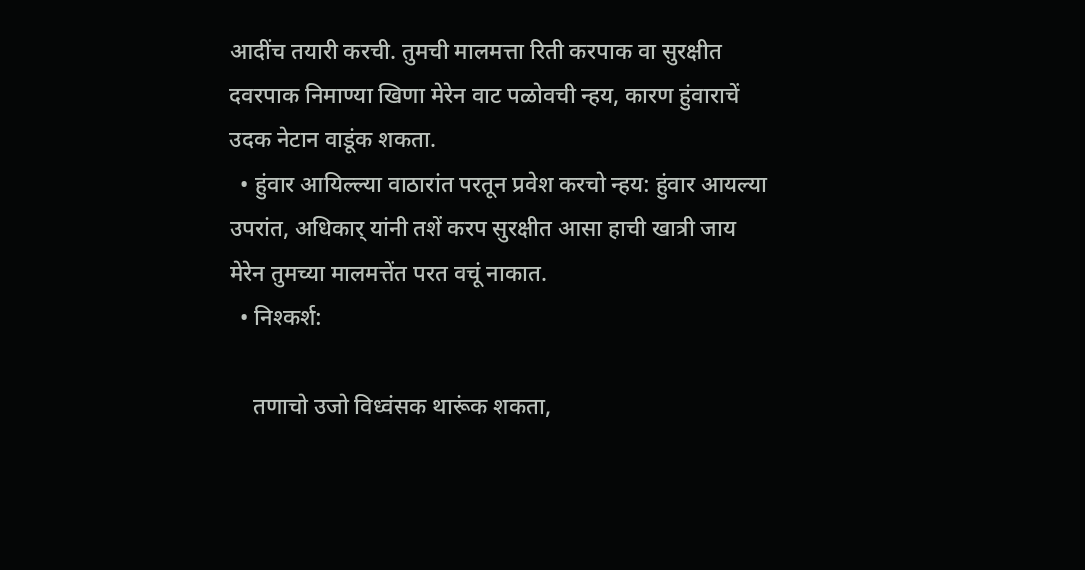आदींच तयारी करची. तुमची मालमत्ता रिती करपाक वा सुरक्षीत दवरपाक निमाण्या खिणा मेरेन वाट पळोवची न्हय, कारण हुंवाराचें उदक नेटान वाडूंक शकता.
  • हुंवार आयिल्ल्या वाठारांत परतून प्रवेश करचो न्हय: हुंवार आयल्या उपरांत, अधिकार् यांनी तशें करप सुरक्षीत आसा हाची खात्री जाय मेरेन तुमच्या मालमत्तेंत परत वचूं नाकात.
  • निश्कर्श:

    तणाचो उजो विध्वंसक थारूंक शकता,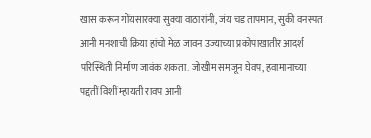खास करून गोंयसारक्या सुक्या वाठारांनी, जंय चड तापमान, सुकी वनस्पत आनी मनशाची क्रिया हांचो मेळ जावन उज्याच्या प्रकोपाखातीर आदर्श परिस्थिती निर्माण जावंक शकता. जोखीम समजून घेवप, हवामानाच्या पद्दतीं विशीं म्हायती रावप आनी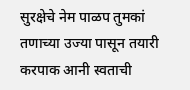सुरक्षेचे नेम पाळप तुमकां तणाच्या उज्या पासून तयारी करपाक आनी स्वताची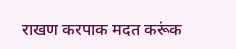राखण करपाक मदत करूंक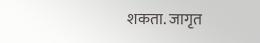शकता. जागृत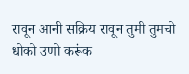रावून आनी सक्रिय रावून तुमी तुमचो धोको उणो करूंक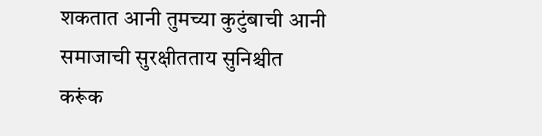शकतात आनी तुमच्या कुटुंबाची आनी समाजाची सुरक्षीतताय सुनिश्चीत करूंक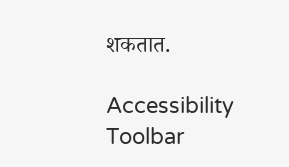शकतात.

Accessibility Toolbar